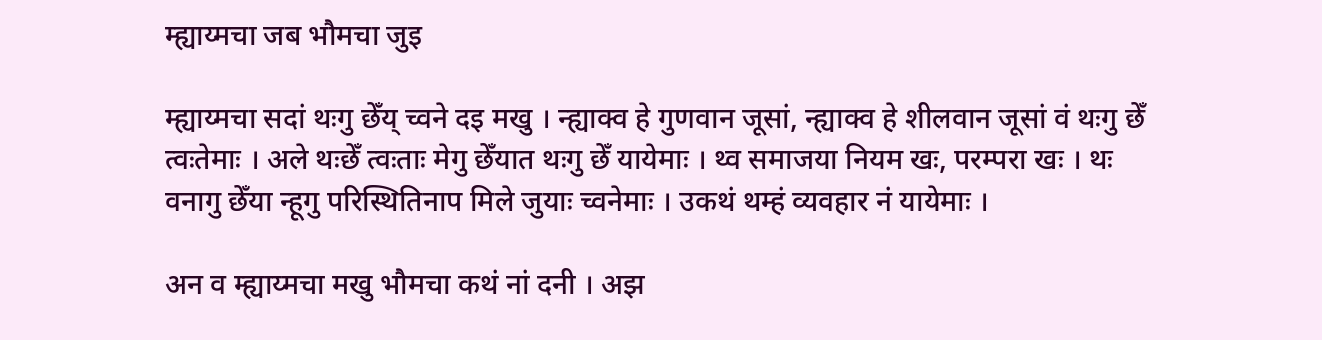म्ह्याय्मचा जब भौमचा जुइ

म्ह्याय्मचा सदां थःगु छेँय् च्वने दइ मखु । न्ह्याक्व हे गुणवान जूसां, न्ह्याक्व हे शीलवान जूसां वं थःगु छेँ त्वःतेमाः । अले थःछेँ त्वःताः मेगु छेँयात थःगु छेँ यायेमाः । थ्व समाजया नियम खः, परम्परा खः । थः वनागु छेँया न्हूगु परिस्थितिनाप मिले जुयाः च्वनेमाः । उकथं थम्हं व्यवहार नं यायेमाः ।

अन व म्ह्याय्मचा मखु भौमचा कथं नां दनी । अझ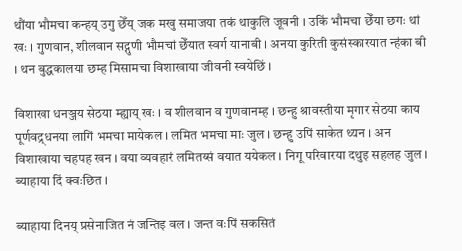थौंया भौमचा कन्हय् उगु छेँय् जक मखु समाजया तकं थाकुलि जूवनी । उकिं भौमचा छेँया छगः थां खः । गुणवान, शीलवान सद्गुणी भौमचां छेँयात स्वर्ग यानाबी । अनया कुरिती कुसंस्कारयात न्हंका बी । थन बुद्धकालया छम्ह मिसामचा विशाखाया जीवनी स्वयेछिं ।

विशाखा धनञ्जय सेठया म्ह्याय् खः । व शीलवान व गुणवानम्ह । छन्हु श्रावस्तीया मृगार सेठया काय पूर्णवद्र्धनया लागिं भमचा मायेकल । लमित भमचा माः जुल । छन्हु उपिं साकेत थ्यन । अन विशाखाया चहपह खन । वया व्यवहारं लमितय्सं वयात ययेकल । निगू परिवारया दथुइ सहलह जुल । ब्याहाया दिं क्वःछित ।

ब्याहाया दिनय् प्रसेनाजित नं जन्तिइ वल । जन्त वःपिं सकसितं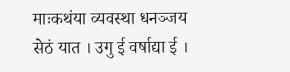माःकथंया व्यवस्था धनञ्जय सेठं यात । उगु ई वर्षाद्या ई ।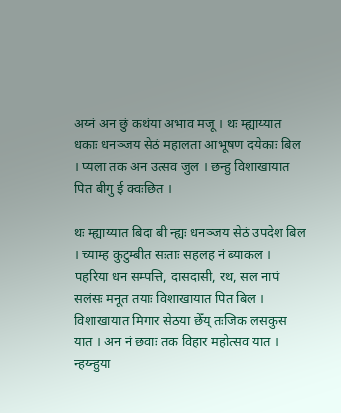अय्नं अन छुं कथंया अभाव मजू । थः म्ह्याय्यात धकाः धनञ्जय सेठं महालता आभूषण दयेकाः बिल । प्यला तक अन उत्सव जुल । छन्हु विशाखायात पित बीगु ई क्वःछित ।

थः म्ह्याय्यात बिदा बी न्ह्यः धनञ्जय सेठं उपदेश बिल । च्याम्ह कुटुम्बीत सःताः सहलह नं ब्याकल । पहरिया धन सम्पत्ति, दासदासी, रथ, सल नापं सलंसः मनूत तयाः विशाखायात पित बिल । विशाखायात मिगार सेठया छेँय् तःजिक लसकुस यात । अन नं छवाः तक विहार महोत्सव यात । न्हय्न्हुया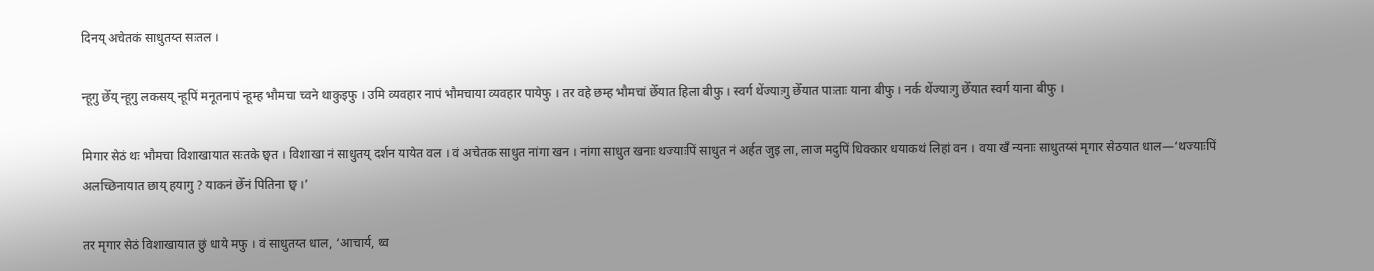दिनय् अचेतकं साधुतय्त सःतल ।

न्हूगु छेँय् न्हूगु लकसय् न्हूपिं मनूतनापं न्हूम्ह भौमचा च्वने थाकुइफु । उमि व्यवहार नापं भौमचाया व्यवहार पायेफु । तर वहे छम्ह भौमचां छेँयात हिला बीफु । स्वर्ग थेंज्याःगु छेँयात पाःताः याना बीफु । नर्क थेंज्याःगु छेँयात स्वर्ग याना बीफु ।

मिगार सेठं थः भौमचा विशाखायात सःतके छ्वत । विशाखा नं साधुतय् दर्शन यायेत वल । वं अचेतक साधुत नांगा खन । नांगा साधुत खनाः थज्याःपिं साधुत नं अर्हत जुइ ला, लाज मदुपिं धिक्कार धयाकथं लिहां वन । वया खँ न्यनाः साधुतय्सं मृगार सेठयात धाल—‘थज्याःपिं अलच्छिनायात छाय् हयागु ? याकनं छेँनं पितिना छ्व ।’

तर मृगार सेठं विशाखायात छुं धाये मफु । वं साधुतय्त धाल, ‘आचार्य, थ्व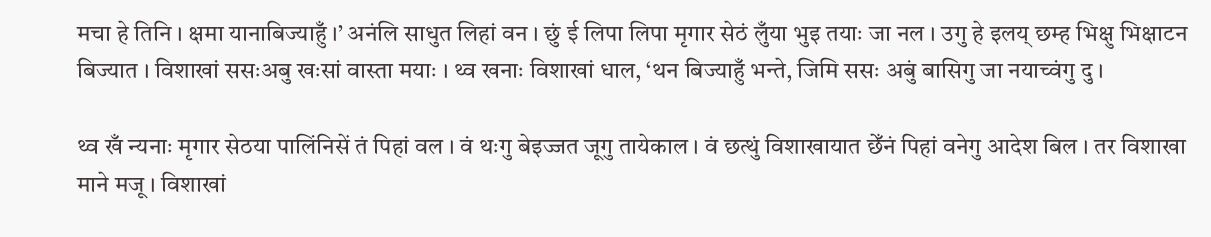मचा हे तिनि । क्षमा यानाबिज्याहुँ ।’ अनंलि साधुत लिहां वन । छुं ई लिपा लिपा मृगार सेठं लुँया भुइ तयाः जा नल । उगु हे इलय् छम्ह भिक्षु भिक्षाटन बिज्यात । विशाखां ससःअबु खःसां वास्ता मयाः । थ्व खनाः विशाखां धाल, ‘थन बिज्याहुँ भन्ते, जिमि ससः अबुं बासिगु जा नयाच्वंगु दु ।

थ्व खँ न्यनाः मृगार सेठया पालिंनिसें तं पिहां वल । वं थःगु बेइज्जत जूगु तायेकाल । वं छत्थुं विशाखायात छेँनं पिहां वनेगु आदेश बिल । तर विशाखा माने मजू । विशाखां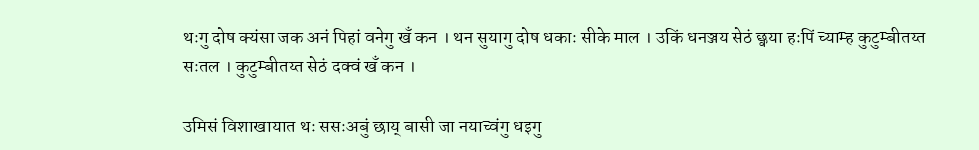थःगु दोष क्यंसा जक अनं पिहां वनेगु खँ कन । थन सुयागु दोष धकाः सीके माल । उकिं धनञ्जय सेठं छ्वया हःपिं च्याम्ह कुटुम्बीतय्त सःतल । कुटुम्बीतय्त सेठं दक्वं खँ कन ।

उमिसं विशाखायात थः ससःअबुं छाय् बासी जा नयाच्वंगु धइगु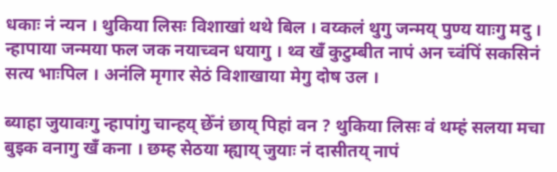धकाः नं न्यन । थुकिया लिसः विशाखां थथे बिल । वय्कलं थुगु जन्मय् पुण्य याःगु मदु । न्हापाया जन्मया फल जक नयाच्वन धयागु । थ्व खँ कुटुम्बीत नापं अन च्वंपिं सकसिनं सत्य भाःपिल । अनंलि मृगार सेठं विशाखाया मेगु दोष उल ।

ब्याहा जुयावःगु न्हापांगु चान्हय् छेँनं छाय् पिहां वन ? थुकिया लिसः वं थम्हं सलया मचा बुइक वनागु खँ कना । छम्ह सेठया म्ह्याय् जुयाः नं दासीतय् नापं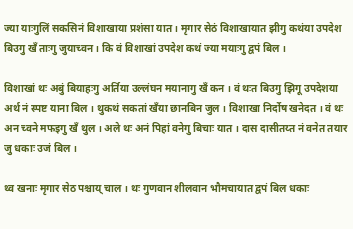ज्या याःगुलिं सकसिनं विशाखाया प्रशंसा यात । मृगार सेठं विशाखायात झीगु कथंया उपदेश बिउगु खँ ताःगु जुयाच्वन । कि वं विशाखां उपदेश कथं ज्या मयाःगु द्वपं बिल ।

विशाखां थः अबुं बियाहःगु अर्तिया उल्लंघन मयानागु खँ कन । वं थःत बिउगु झिगू उपदेशया अर्थ नं स्पष्ट याना बिल । थुकथं सकतां खँया छानबिन जुल । विशाखा निर्दोष खनेदत । वं थः अन च्वने मफइगु खँ थुल । अले थः अनं पिहां वनेगु बिचाः यात । दास दासीतय्त नं वनेत तयार जु धकाः उजं बिल ।

थ्व खनाः मृगार सेठ पश्चाय् चाल । थः गुणवान शीलवान भौमचायात द्वपं बिल धकाः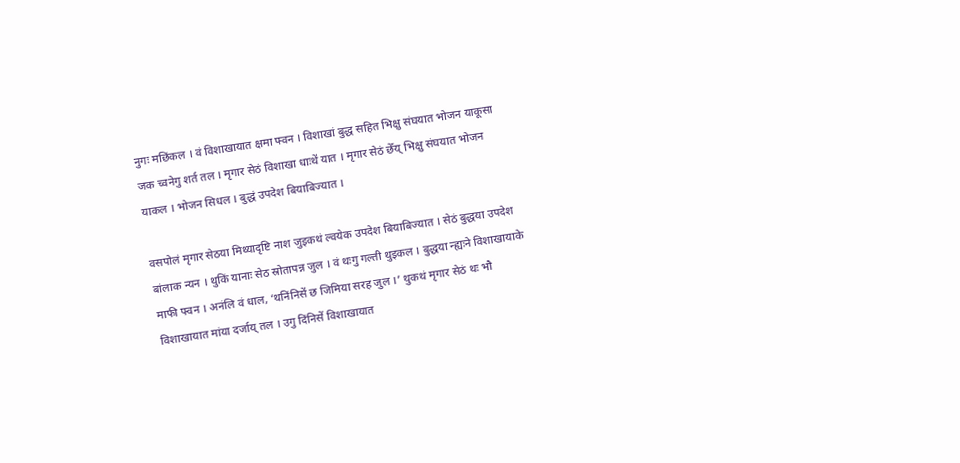नुगः मछिंकल । वं विशाखायात क्षमा फ्वन । विशाखां बुद्ध सहित भिक्षु संघयात भोजन याकूसा जक च्वनेगु शर्त तल । मृगार सेठं विशाखा धाःथें यात । मृगार सेठं छेँय् भिक्षु संघयात भोजन याकल । भोजन सिधल । बुद्धं उपदेश बियाबिज्यात ।

वसपोलं मृगार सेठया मिथ्यादृष्टि नाश जुइकथं ल्वयेक उपदेश बियाबिज्यात । सेठं बुद्धया उपदेश बांलाक न्यन । थुकिं यानाः सेठ स्रोतापन्न जुल । वं थःगु गल्ती थुइकल । बुद्धया न्ह्यःने विशाखायाके माफी फ्वन । अनंलि वं धाल, ‘थनिंनिसें छ जिमिया सरह जुल ।’ थुकथं मृगार सेठं थः भौ विशाखायात मांया दर्जाय् तल । उगु दिंनिसें विशाखायात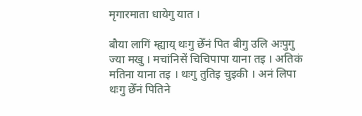मृगारमाता धायेगु यात ।

बौया लागिं म्ह्याय् थःगु छेँनं पित बीगु उलि अःपुगु ज्या मखु । मचांनिसें चिचिपापा याना तइ । अतिकं मतिना याना तइ । थःगु तुतिइ चुइकी । अनं लिपा थःगु छेँनं पितिने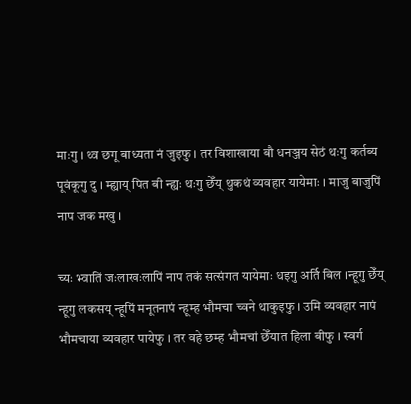माःगु । थ्व छगू बाध्यता नं जुइफु । तर विशाखाया बौ धनञ्जय सेठं थःगु कर्तब्य पूवंकूगु दु । म्ह्याय् पित बी न्ह्यः थःगु छेँय् थुकथं व्यवहार यायेमाः । माजु बाजुपिं नाप जक मखु ।

च्यः भ्वातिं जःलाखःलापिं नाप तकं सत्संगत यायेमाः धइगु अर्ति बिल ।न्हूगु छेँय् न्हूगु लकसय् न्हूपिं मनूतनापं न्हूम्ह भौमचा च्वने थाकुइफु । उमि व्यवहार नापं भौमचाया व्यवहार पायेफु । तर वहे छम्ह भौमचां छेँयात हिला बीफु । स्वर्ग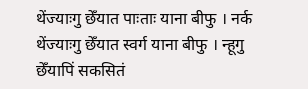थेंज्याःगु छेँयात पाःताः याना बीफु । नर्क थेंज्याःगु छेँयात स्वर्ग याना बीफु । न्हूगु छेँयापिं सकसितं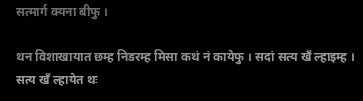सत्मार्ग क्यना बीफु ।

थन विशाखायात छम्ह निडरम्ह मिसा कथं नं कायेफु । सदां सत्य खँ ल्हाइम्ह । सत्य खँ ल्हायेत थः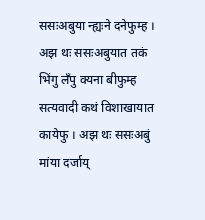ससःअबुया न्ह्यःने दनेफुम्ह । अझ थः ससःअबुयात तकं भिंगु लँपु क्यना बीफुम्ह सत्यवादी कथं विशाखायात कायेफु । अझ थः ससःअबुं मांया दर्जाय्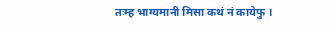तःम्ह भाग्यमानी मिसा कथं नं कायेफु ।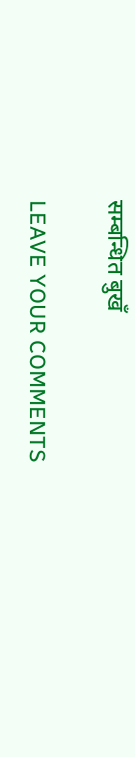सम्बन्धित बुखँ

LEAVE YOUR COMMENTS